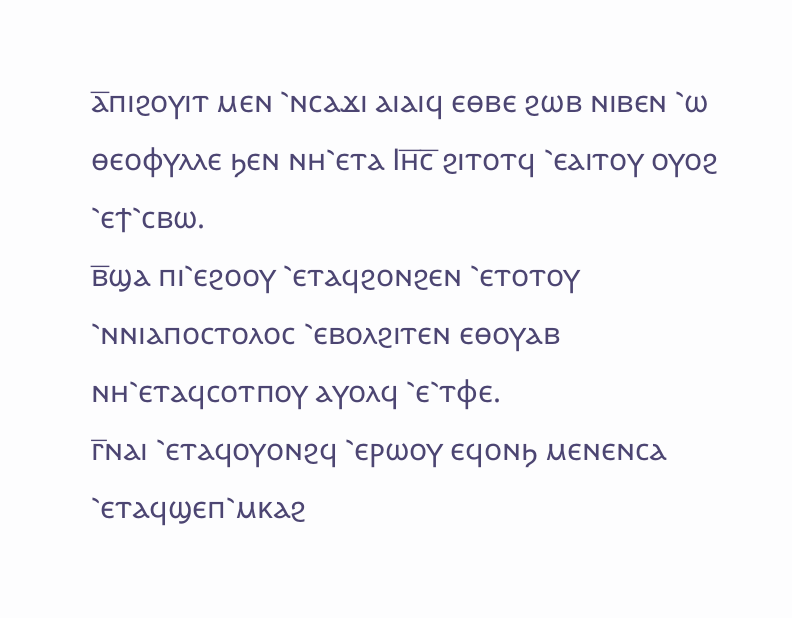ⲁ̅ⲡⲓϩⲟⲩⲓⲧ ⲙⲉⲛ ⳿ⲛⲥⲁϫⲓ ⲁⲓⲁⲓϥ ⲉⲑⲃⲉ ϩⲱⲃ ⲛⲓⲃⲉⲛ ⳿ⲱ ⲑⲉⲟⲫⲩⲗⲗⲉ ϧⲉⲛ ⲛⲏ⳿ⲉⲧⲁ Ⲓⲏ̅ⲥ̅ ϩⲓⲧⲟⲧϥ ⳿ⲉⲁⲓⲧⲟⲩ ⲟⲩⲟϩ ⳿ⲉϯ⳿ⲥⲃⲱ.
ⲃ̅ϣⲁ ⲡⲓ⳿ⲉϩⲟⲟⲩ ⳿ⲉⲧⲁϥϩⲟⲛϩⲉⲛ ⳿ⲉⲧⲟⲧⲟⲩ ⳿ⲛⲛⲓⲁⲡⲟⲥⲧⲟⲗⲟⲥ ⳿ⲉⲃⲟⲗϩⲓⲧⲉⲛ ⲉⲑⲟⲩⲁⲃ ⲛⲏ⳿ⲉⲧⲁϥⲥⲟⲧⲡⲟⲩ ⲁⲩⲟⲗϥ ⳿ⲉ⳿ⲧⲫⲉ.
ⲅ̅ⲛⲁⲓ ⳿ⲉⲧⲁϥⲟⲩⲟⲛϩϥ ⳿ⲉⲣⲱⲟⲩ ⲉϥⲟⲛϧ ⲙⲉⲛⲉⲛⲥⲁ ⳿ⲉⲧⲁϥϣⲉⲡ⳿ⲙⲕⲁϩ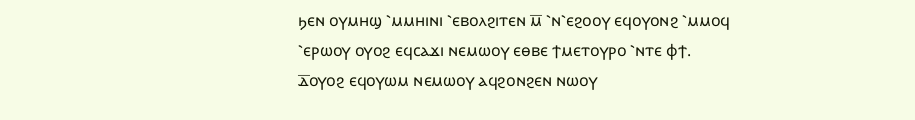ϧⲉⲛ ⲟⲩⲙⲏϣ ⳿ⲙⲙⲏⲓⲛⲓ ⳿ⲉⲃⲟⲗϩⲓⲧⲉⲛ ⲙ̅ ⳿ⲛ⳿ⲉϩⲟⲟⲩ ⲉϥⲟⲩⲟⲛϩ ⳿ⲙⲙⲟϥ ⳿ⲉⲣⲱⲟⲩ ⲟⲩⲟϩ ⲉϥⲥⲁϫⲓ ⲛⲉⲙⲱⲟⲩ ⲉⲑⲃⲉ ϯⲙⲉⲧⲟⲩⲣⲟ ⳿ⲛⲧⲉ ⲫϯ.
ⲇ̅ⲟⲩⲟϩ ⲉϥⲟⲩⲱⲙ ⲛⲉⲙⲱⲟⲩ ⲁϥϩⲟⲛϩⲉⲛ ⲛⲱⲟⲩ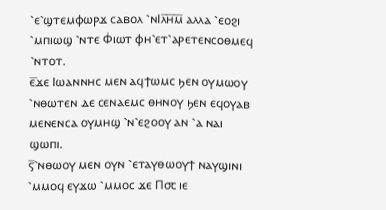⳿ⲉ⳿ϣⲧⲉⲙⲫⲱⲣϫ ⲥⲁⲃⲟⲗ ⳿ⲛⲒⲗ̅ⲏ̅ⲙ̅ ⲁⲗⲗⲁ ⳿ⲉⲟϩⲓ ⳿ⲙⲡⲓⲱϣ ⳿ⲛⲧⲉ Ⲫ̇ⲓⲱⲧ ⲫⲏ⳿ⲉⲧ⳿ⲁⲣⲉⲧⲉⲛⲥⲟⲑⲙⲉϥ ⳿ⲛⲧⲟⲧ.
ⲉ̅ϫⲉ Ⲓⲱⲁⲛⲛⲏⲥ ⲙⲉⲛ ⲁϥϯⲱⲙⲥ ϧⲉⲛ ⲟⲩⲙⲱⲟⲩ ⳿ⲛⲑⲱⲧⲉⲛ ⲇⲉ ⲥⲉⲛⲁⲉⲙⲥ ⲑⲏⲛⲟⲩ ϧⲉⲛ ⲉϥⲟⲩⲁⲃ ⲙⲉⲛⲉⲛⲥⲁ ⲟⲩⲙⲏϣ ⳿ⲛ⳿ⲉϩⲟⲟⲩ ⲁⲛ ⳿ⲁ ⲛⲁⲓ ϣⲱⲡⲓ.
ⲋ̅⳿ⲛⲑⲱⲟⲩ ⲙⲉⲛ ⲟⲩⲛ ⳿ⲉⲧⲁⲩⲑⲱⲟⲩϯ ⲛⲁⲩϣⲓⲛⲓ ⳿ⲙⲙⲟϥ ⲉⲩϫⲱ ⳿ⲙⲙⲟⲥ ϫⲉ Ⲡ⳪ ⲓⲉ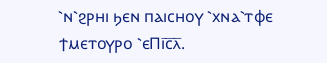⳿ⲛ⳿ϩⲣⲏⲓ ϧⲉⲛ ⲡⲁⲓⲥⲏⲟⲩ ⳿ⲭⲛⲁ⳿ⲧⲫⲉ ϯⲙⲉⲧⲟⲩⲣⲟ ⳿ⲉⲠⲓ̅ⲥ̅ⲗ̅.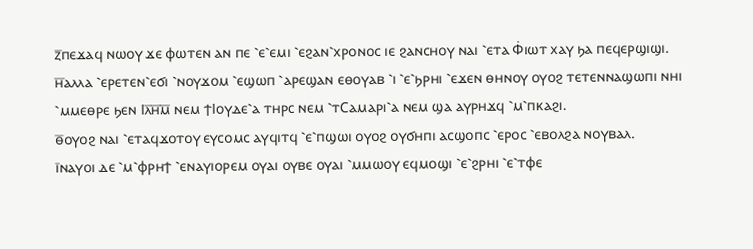ⲍ̅ⲡⲉϫⲁϥ ⲛⲱⲟⲩ ϫⲉ ⲫⲱⲧⲉⲛ ⲁⲛ ⲡⲉ ⳿ⲉ⳿ⲉⲙⲓ ⳿ⲉϩⲁⲛ⳿ⲭⲣⲟⲛⲟⲥ ⲓⲉ ϩⲁⲛⲥⲏⲟⲩ ⲛⲁⲓ ⳿ⲉⲧⲁ Ⲫ̇ⲓⲱⲧ ⲭⲁⲩ ϧⲁ ⲡⲉϥⲉⲣϣⲓϣⲓ.
ⲏ̅ⲁⲗⲗⲁ ⳿ⲉⲣⲉⲧⲉⲛ⳿ⲉϭⲓ ⳿ⲛⲟⲩϫⲟⲙ ⳿ⲉϣⲱⲡ ⳿ⲁⲣⲉϣⲁⲛ ⲉⲑⲟⲩⲁⲃ ⳿ⲓ ⳿ⲉ⳿ϧⲣⲏⲓ ⳿ⲉϫⲉⲛ ⲑⲏⲛⲟⲩ ⲟⲩⲟϩ ⲧⲉⲧⲉⲛⲛⲁϣⲱⲡⲓ ⲛⲏⲓ ⳿ⲙⲙⲉⲑⲣⲉ ϧⲉⲛ Ⲓⲗ̅ⲏ̅ⲙ̅ ⲛⲉⲙ ϯⲒⲟⲩⲇⲉ⳿ⲁ ⲧⲏⲣⲥ ⲛⲉⲙ ⳿ⲧⲤⲁⲙⲁⲣⲓ⳿ⲁ ⲛⲉⲙ ϣⲁ ⲁⲩⲣⲏϫϥ ⳿ⲙ⳿ⲡⲕⲁϩⲓ.
ⲑ̅ⲟⲩⲟϩ ⲛⲁⲓ ⳿ⲉⲧⲁϥϫⲟⲧⲟⲩ ⲉⲩⲥⲟⲙⲥ ⲁⲩϥⲓⲧϥ ⳿ⲉ⳿ⲡϣⲱⲓ ⲟⲩⲟϩ ⲟⲩϭⲏⲡⲓ ⲁⲥϣⲟⲡⲥ ⳿ⲉⲣⲟⲥ ⳿ⲉⲃⲟⲗϩⲁ ⲛⲟⲩⲃⲁⲗ.
ⲓ̅ⲛⲁⲩⲟⲓ ⲇⲉ ⳿ⲙ⳿ⲫⲣⲏϯ ⳿ⲉⲛⲁⲩⲓⲟⲣⲉⲙ ⲟⲩⲁⲓ ⲟⲩⲃⲉ ⲟⲩⲁⲓ ⳿ⲙⲙⲱⲟⲩ ⲉϥⲙⲟϣⲓ ⳿ⲉ⳿ϩⲣⲏⲓ ⳿ⲉ⳿ⲧⲫⲉ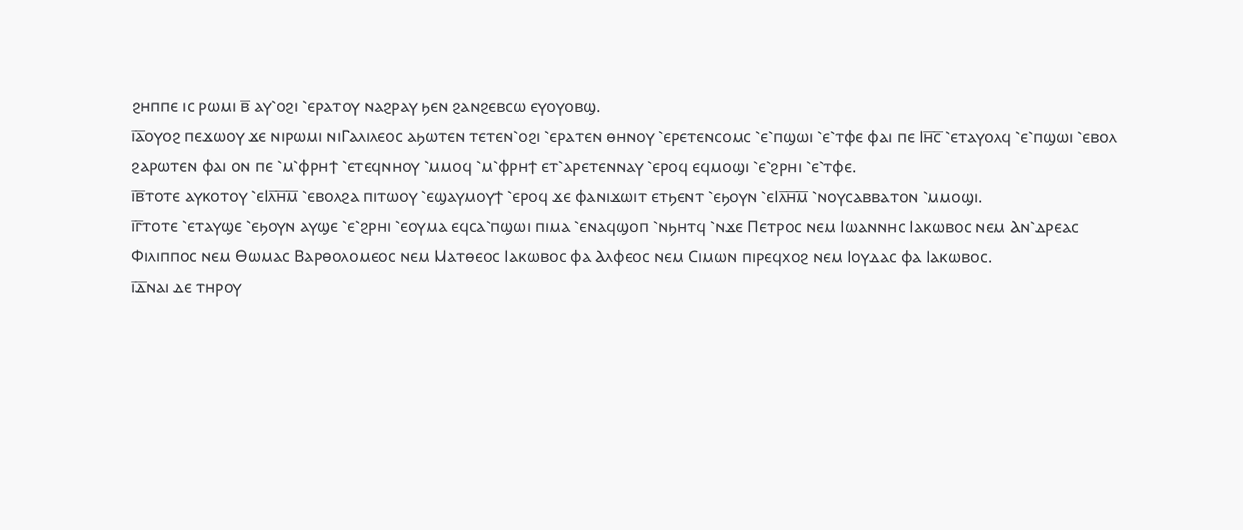ϩⲏⲡⲡⲉ ⲓⲥ ⲣⲱⲙⲓ ⲃ̅ ⲁⲩ⳿ⲟϩⲓ ⳿ⲉⲣⲁⲧⲟⲩ ⲛⲁϩⲣⲁⲩ ϧⲉⲛ ϩⲁⲛϩⲉⲃⲥⲱ ⲉⲩⲟⲩⲟⲃϣ.
ⲓ̅ⲁ̅ⲟⲩⲟϩ ⲡⲉϫⲱⲟⲩ ϫⲉ ⲛⲓⲣⲱⲙⲓ ⲛⲓⲄⲁⲗⲓⲗⲉⲟⲥ ⲁϧⲱⲧⲉⲛ ⲧⲉⲧⲉⲛ⳿ⲟϩⲓ ⳿ⲉⲣⲁⲧⲉⲛ ⲑⲏⲛⲟⲩ ⳿ⲉⲣⲉⲧⲉⲛⲥⲟⲙⲥ ⳿ⲉ⳿ⲡϣⲱⲓ ⳿ⲉ⳿ⲧⲫⲉ ⲫⲁⲓ ⲡⲉ Ⲓⲏ̅ⲥ̅ ⳿ⲉⲧⲁⲩⲟⲗϥ ⳿ⲉ⳿ⲡϣⲱⲓ ⳿ⲉⲃⲟⲗ ϩⲁⲣⲱⲧⲉⲛ ⲫⲁⲓ ⲟⲛ ⲡⲉ ⳿ⲙ⳿ⲫⲣⲏϯ ⳿ⲉⲧⲉϥⲛⲏⲟⲩ ⳿ⲙⲙⲟϥ ⳿ⲙ⳿ⲫⲣⲏϯ ⲉⲧ⳿ⲁⲣⲉⲧⲉⲛⲛⲁⲩ ⳿ⲉⲣⲟϥ ⲉϥⲙⲟϣⲓ ⳿ⲉ⳿ϩⲣⲏⲓ ⳿ⲉ⳿ⲧⲫⲉ.
ⲓ̅ⲃ̅ⲧⲟⲧⲉ ⲁⲩⲕⲟⲧⲟⲩ ⳿ⲉⲒⲗ̅ⲏ̅ⲙ̅ ⳿ⲉⲃⲟⲗϩⲁ ⲡⲓⲧⲱⲟⲩ ⳿ⲉϣⲁⲩⲙⲟⲩϯ ⳿ⲉⲣⲟϥ ϫⲉ ⲫⲁⲛⲓϫⲱⲓⲧ ⲉⲧϧⲉⲛⲧ ⳿ⲉϧⲟⲩⲛ ⳿ⲉⲒⲗ̅ⲏ̅ⲙ̅ ⳿ⲛⲟⲩⲥⲁⲃⲃⲁⲧⲟⲛ ⳿ⲙⲙⲟϣⲓ.
ⲓ̅ⲅ̅ⲧⲟⲧⲉ ⳿ⲉⲧⲁⲩϣⲉ ⳿ⲉϧⲟⲩⲛ ⲁⲩϣⲉ ⳿ⲉ⳿ϩⲣⲏⲓ ⳿ⲉⲟⲩⲙⲁ ⲉϥⲥⲁ⳿ⲡϣⲱⲓ ⲡⲓⲙⲁ ⳿ⲉⲛⲁϥϣⲟⲡ ⳿ⲛϧⲏⲧϥ ⳿ⲛϫⲉ Ⲡⲉⲧⲣⲟⲥ ⲛⲉⲙ Ⲓⲱⲁⲛⲛⲏⲥ Ⲓⲁⲕⲱⲃⲟⲥ ⲛⲉⲙ Ⲁⲛ⳿ⲇⲣⲉⲁⲥ Ⲫⲓⲗⲓⲡⲡⲟⲥ ⲛⲉⲙ Ⲑⲱⲙⲁⲥ Ⲃⲁⲣⲑⲟⲗⲟⲙⲉⲟⲥ ⲛⲉⲙ Ⲙⲁⲧⲑⲉⲟⲥ Ⲓⲁⲕⲱⲃⲟⲥ ⲫⲁ Ⲁⲗⲫⲉⲟⲥ ⲛⲉⲙ Ⲥⲓⲙⲱⲛ ⲡⲓⲣⲉϥⲭⲟϩ ⲛⲉⲙ Ⲓⲟⲩⲇⲁⲥ ⲫⲁ Ⲓⲁⲕⲱⲃⲟⲥ.
ⲓ̅ⲇ̅ⲛⲁⲓ ⲇⲉ ⲧⲏⲣⲟⲩ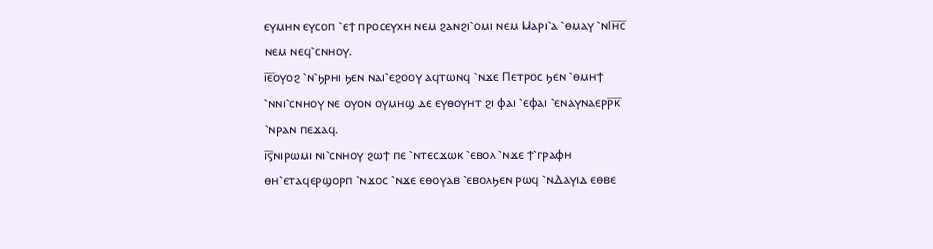ⲉⲩⲙⲏⲛ ⲉⲩⲥⲟⲡ ⳿ⲉϯ ⲡⲣⲟⲥⲉⲩⲭⲏ ⲛⲉⲙ ϩⲁⲛϩⲓ⳿ⲟⲙⲓ ⲛⲉⲙ Ⲙⲁⲣⲓ⳿ⲁ ⳿ⲑⲙⲁⲩ ⳿ⲛⲒⲏ̅ⲥ̅ ⲛⲉⲙ ⲛⲉϥ⳿ⲥⲛⲏⲟⲩ.
ⲓ̅ⲉ̅ⲟⲩⲟϩ ⳿ⲛ⳿ϧⲣⲏⲓ ϧⲉⲛ ⲛⲁⲓ⳿ⲉϩⲟⲟⲩ ⲁϥⲧⲱⲛϥ ⳿ⲛϫⲉ Ⲡⲉⲧⲣⲟⲥ ϧⲉⲛ ⳿ⲑⲙⲏϯ ⳿ⲛⲛⲓ⳿ⲥⲛⲏⲟⲩ ⲛⲉ ⲟⲩⲟⲛ ⲟⲩⲙⲏϣ ⲇⲉ ⲉⲩⲑⲟⲩⲏⲧ ϩⲓ ⲫⲁⲓ ⳿ⲉⲫⲁⲓ ⳿ⲉⲛⲁⲩⲛⲁⲉⲣⲣ̅ⲕ̅ ⳿ⲛⲣⲁⲛ ⲡⲉϫⲁϥ.
ⲓ̅ⲋ̅ⲛⲓⲣⲱⲙⲓ ⲛⲓ⳿ⲥⲛⲏⲟⲩ ϩⲱϯ ⲡⲉ ⳿ⲛⲧⲉⲥϫⲱⲕ ⳿ⲉⲃⲟⲗ ⳿ⲛϫⲉ ϯ⳿ⲅⲣⲁⲫⲏ ⲑⲏ⳿ⲉⲧⲁϥⲉⲣϣⲟⲣⲡ ⳿ⲛϫⲟⲥ ⳿ⲛϫⲉ ⲉⲑⲟⲩⲁⲃ ⳿ⲉⲃⲟⲗϧⲉⲛ ⲣⲱϥ ⳿ⲛⲆⲁⲩⲓⲇ ⲉⲑⲃⲉ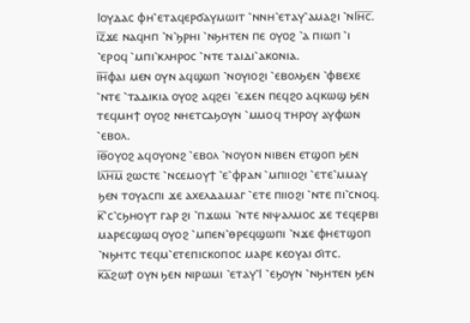Ⲓⲟⲩⲇⲁⲥ ⲫⲏ⳿ⲉⲧⲁϥⲉⲣϭⲁⲩⲙⲱⲓⲧ ⳿ⲛⲛⲏ⳿ⲉⲧⲁⲩ⳿ⲁⲙⲁϩⲓ ⳿ⲛⲒⲏ̅ⲥ̅.
ⲓ̅ⲍ̅ϫⲉ ⲛⲁϥⲏⲡ ⳿ⲛ⳿ϧⲣⲏⲓ ⳿ⲛϧⲏⲧⲉⲛ ⲡⲉ ⲟⲩⲟϩ ⳿ⲁ ⲡⲓⲱⲡ ⳿ⲓ ⳿ⲉⲣⲟϥ ⳿ⲙⲡⲓ⳿ⲕⲗⲏⲣⲟⲥ ⳿ⲛⲧⲉ ⲧⲁⲓⲇⲓ⳿ⲁⲕⲟⲛⲓⲁ.
ⲓ̅ⲏ̅ⲫⲁⲓ ⲙⲉⲛ ⲟⲩⲛ ⲁϥϣⲱⲡ ⳿ⲛⲟⲩⲓⲟϩⲓ ⳿ⲉⲃⲟⲗϧⲉⲛ ⳿ⲫⲃⲉⲭⲉ ⳿ⲛⲧⲉ ⳿ⲧⲁⲇⲓⲕⲓⲁ ⲟⲩⲟϩ ⲁϥϩⲉⲓ ⳿ⲉϫⲉⲛ ⲡⲉϥϩⲟ ⲁϥⲕⲱϣ ϧⲉⲛ ⲧⲉϥⲙⲏϯ ⲟⲩⲟϩ ⲛⲏⲉⲧⲥⲁϧⲟⲩⲛ ⳿ⲙⲙⲟϥ ⲧⲏⲣⲟⲩ ⲁⲩⲫⲱⲛ ⳿ⲉⲃⲟⲗ.
ⲓ̅ⲑ̅ⲟⲩⲟϩ ⲁϥⲟⲩⲟⲛϩ ⳿ⲉⲃⲟⲗ ⳿ⲛⲟⲩⲟⲛ ⲛⲓⲃⲉⲛ ⲉⲧϣⲟⲡ ϧⲉⲛ Ⲓⲗ̅ⲏ̅ⲙ̅ ϩⲱⲥⲧⲉ ⳿ⲛⲥⲉⲙⲟⲩϯ ⳿ⲉ⳿ⲫⲣⲁⲛ ⳿ⲙⲡⲓⲓⲟϩⲓ ⳿ⲉⲧⲉ⳿ⲙⲙⲁⲩ ϧⲉⲛ ⲧⲟⲩⲁⲥⲡⲓ ϫⲉ ⲁⲭⲉⲗⲇⲁⲙⲁⲅ ⳿ⲉⲧⲉ ⲡⲓⲓⲟϩⲓ ⳿ⲛⲧⲉ ⲡⲓ⳿ⲥⲛⲟϥ.
ⲕ̅⳿ⲥ⳿ⲥϧⲏⲟⲩⲧ ⲅⲁⲣ ϩⲓ ⳿ⲡϫⲱⲙ ⳿ⲛⲧⲉ ⲛⲓⲯⲁⲗⲙⲟⲥ ϫⲉ ⲧⲉϥⲉⲣⲃⲓ ⲙⲁⲣⲉⲥϣⲱϥ ⲟⲩⲟϩ ⳿ⲙⲡⲉⲛ⳿ⲑⲣⲉϥϣⲱⲡⲓ ⳿ⲛϫⲉ ⲫⲏⲉⲧϣⲟⲡ ⳿ⲛϧⲏⲧⲥ ⲧⲉϥⲙ⳿ⲉⲧⲉⲡⲓⲥⲕⲟⲡⲟⲥ ⲙⲁⲣⲉ ⲕⲉⲟⲩⲁⲓ ϭⲓⲧⲥ.
ⲕ̅ⲁ̅ϩⲱϯ ⲟⲩⲛ ϧⲉⲛ ⲛⲓⲣⲱⲙⲓ ⳿ⲉⲧⲁⲩ⳿Ⲓ ⳿ⲉϧⲟⲩⲛ ⳿ⲛϧⲏⲧⲉⲛ ϧⲉⲛ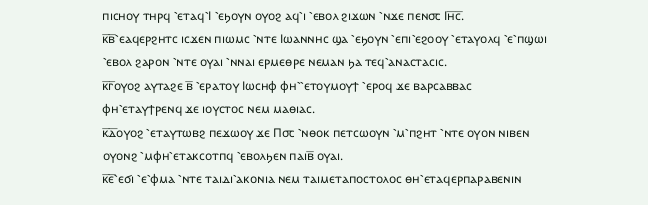ⲡⲓⲥⲏⲟⲩ ⲧⲏⲣϥ ⳿ⲉⲧⲁϥ⳿Ⲓ ⳿ⲉϧⲟⲩⲛ ⲟⲩⲟϩ ⲁϥ⳿ⲓ ⳿ⲉⲃⲟⲗ ϩⲓϫⲱⲛ ⳿ⲛϫⲉ ⲡⲉⲛ⳪ Ⲓⲏ̅ⲥ̅.
ⲕ̅ⲃ̅⳿ⲉⲁϥⲉⲣϩⲏⲧⲥ ⲓⲥϫⲉⲛ ⲡⲓⲱⲙⲥ ⳿ⲛⲧⲉ Ⲓⲱⲁⲛⲛⲏⲥ ϣⲁ ⳿ⲉϧⲟⲩⲛ ⳿ⲉⲡⲓ⳿ⲉϩⲟⲟⲩ ⳿ⲉⲧⲁⲩⲟⲗϥ ⳿ⲉ⳿ⲡϣⲱⲓ ⳿ⲉⲃⲟⲗ ϩⲁⲣⲟⲛ ⳿ⲛⲧⲉ ⲟⲩⲁⲓ ⳿ⲛⲛⲁⲓ ⲉⲣⲙⲉⲑⲣⲉ ⲛⲉⲙⲁⲛ ϧⲁ ⲧⲉϥ⳿ⲁⲛⲁⲥⲧⲁⲥⲓⲥ.
ⲕ̅ⲅ̅ⲟⲩⲟϩ ⲁⲩⲧⲁϩⲉ ⲃ̅ ⳿ⲉⲣⲁⲧⲟⲩ Ⲓⲱⲥⲏⲫ ⲫⲏ⳿⳿ⲉⲧⲟⲩⲙⲟⲩϯ ⳿ⲉⲣⲟϥ ϫⲉ ⲃⲁⲣⲥⲁⲃⲃⲁⲥ ⲫⲏ⳿ⲉⲧⲁⲩϯⲣⲉⲛϥ ϫⲉ ⲓⲟⲩⲥⲧⲟⲥ ⲛⲉⲙ ⲙⲁⲑⲓⲁⲥ.
ⲕ̅ⲇ̅ⲟⲩⲟϩ ⳿ⲉⲧⲁⲩⲧⲱⲃϩ ⲡⲉϫⲱⲟⲩ ϫⲉ Ⲡ⳪ ⳿ⲛⲑⲟⲕ ⲡⲉⲧⲥⲱⲟⲩⲛ ⳿ⲙ⳿ⲡϩⲏⲧ ⳿ⲛⲧⲉ ⲟⲩⲟⲛ ⲛⲓⲃⲉⲛ ⲟⲩⲟⲛϩ ⳿ⲙⲫⲏ⳿ⲉⲧⲁⲕⲥⲟⲧⲡϥ ⳿ⲉⲃⲟⲗϧⲉⲛ ⲡⲁⲓⲃ̅ ⲟⲩⲁⲓ.
ⲕ̅ⲉ̅⳿ⲉϭⲓ ⳿ⲉ⳿ⲫⲙⲁ ⳿ⲛⲧⲉ ⲧⲁⲓⲇⲓ⳿ⲁⲕⲟⲛⲓⲁ ⲛⲉⲙ ⲧⲁⲓⲙⲉⲧⲁⲡⲟⲥⲧⲟⲗⲟⲥ ⲑⲏ⳿ⲉⲧⲁϥⲉⲣⲡⲁⲣⲁⲃⲉⲛⲓⲛ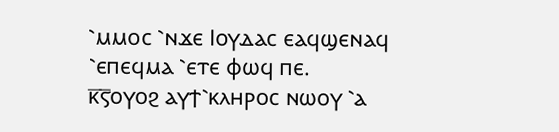⳿ⲙⲙⲟⲥ ⳿ⲛϫⲉ Ⲓⲟⲩⲇⲁⲥ ⲉⲁϥϣⲉⲛⲁϥ ⳿ⲉⲡⲉϥⲙⲁ ⳿ⲉⲧⲉ ⲫⲱϥ ⲡⲉ.
ⲕ̅ⲋ̅ⲟⲩⲟϩ ⲁⲩϯ⳿ⲕⲗⲏⲣⲟⲥ ⲛⲱⲟⲩ ⳿ⲁ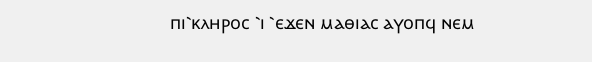ⲡⲓ⳿ⲕⲗⲏⲣⲟⲥ ⳿ⲓ ⳿ⲉϫⲉⲛ ⲙⲁⲑⲓⲁⲥ ⲁⲩⲟⲡϥ ⲛⲉⲙ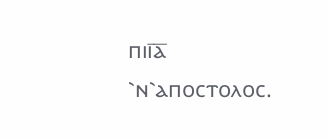ⲡⲓⲓ̅ⲁ̅ ⳿ⲛ⳿ⲁⲡⲟⲥⲧⲟⲗⲟⲥ.